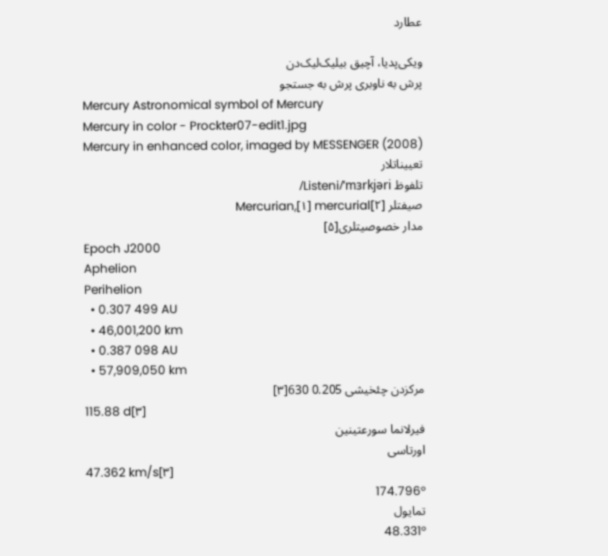عطارد

ویکی‌پدیا، آچیق بیلیک‌لیک‌دن
پرش به ناوبری پرش به جستجو
Mercury Astronomical symbol of Mercury
Mercury in color - Prockter07-edit1.jpg
Mercury in enhanced color, imaged by MESSENGER (2008)
تعییناتلار
تلفوظ Listeni/ˈmɜrkjəri/
صیفتلر Mercurian,[۱] mercurial[۲]
مدار خصوصیتلری[۵]
Epoch J2000
Aphelion
Perihelion
  • 0.307 499 AU
  • 46,001,200 km
  • 0.387 098 AU
  • 57,909,050 km
مرکزدن چئخیشی 0.205 630[۳]
115.88 d[۳]
فیرلانما سورعتینین
اورتاسی
47.362 km/s[۳]
174.796°
تمایول
48.331°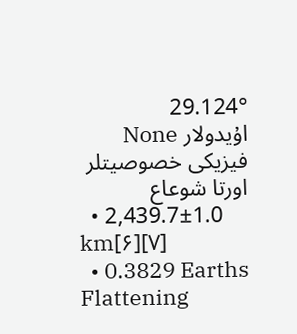29.124°
اۇیدولار None
فیزیکی خصوصیتلر
اورتا شوعاع
  • 2,439.7±1.0 km[۶][۷]
  • 0.3829 Earths
Flattening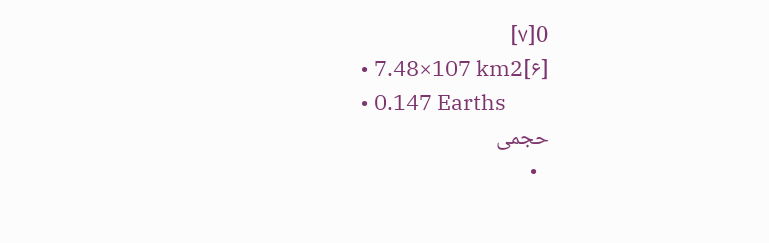0[۷]
  • 7.48×107 km2[۶]
  • 0.147 Earths
حجمی
  •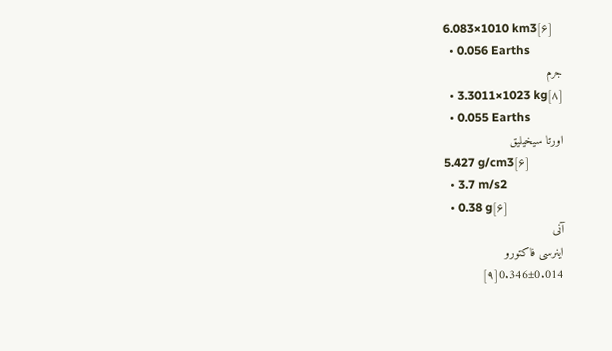6.083×1010 km3[۶]
  • 0.056 Earths
جرم
  • 3.3011×1023 kg[۸]
  • 0.055 Earths
اورتا سیخیلیق
5.427 g/cm3[۶]
  • 3.7 m/s2
  • 0.38 g[۶]
آنی
اینرسی فاکتورو
0.346±0.014[۹]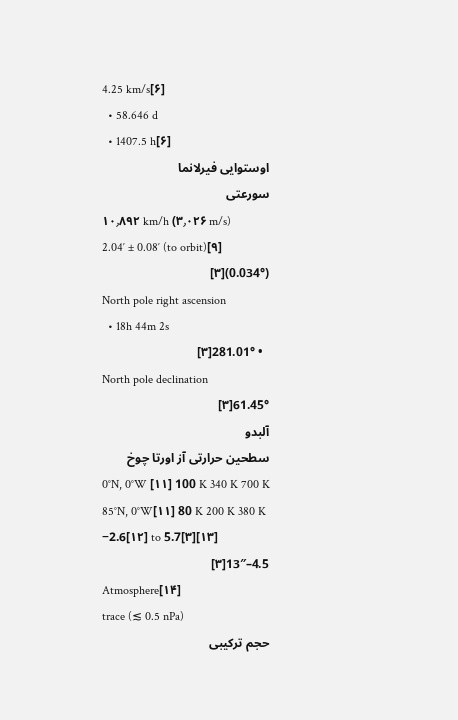4.25 km/s[۶]
  • 58.646 d
  • 1407.5 h[۶]
اوستوایی فیرلانما
سورعتی
۱۰٫۸۹۲ km/h (۳٫۰۲۶ m/s)
2.04′ ± 0.08′ (to orbit)[۹]
(0.034°)[۳]
North pole right ascension
  • 18h 44m 2s
  • 281.01°[۳]
North pole declination
61.45°[۳]
آلبدو
سطحین حرارتی آز اورتا چوخ
0°N, 0°W [۱۱] 100 K 340 K 700 K
85°N, 0°W[۱۱] 80 K 200 K 380 K
−2.6[۱۲] to 5.7[۳][۱۳]
4.5–13″[۳]
Atmosphere[۱۴]
trace (≲ 0.5 nPa)
حجم ترکیبی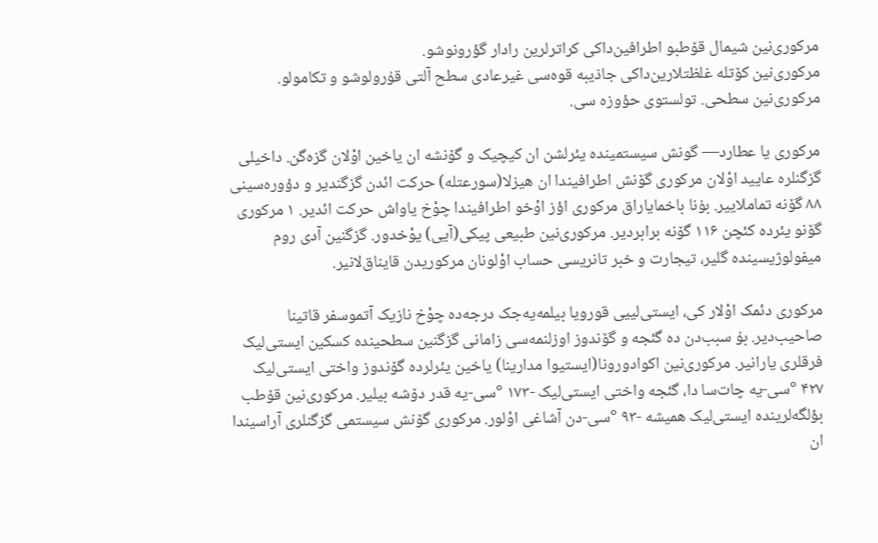مرکوری‌نین شیمال قۆطبو اطرافین‌داکی کراترلرین رادار گؤرونوشو.
مرکوری‌نین کۆتله غلظتلارین‌داکی جاذیبه قوه‌سی غیرعادی سطح آلتی قۇرولوشو و تکامولو.
مرکوری‌نین سطحی. تولستوی حؤوزه سی.

مرکوری یا عطارد— گونش سیستمینده یئرلشن ان کیچیک و گۆنشه ان یاخین اوْلان گزه‌گن. داخیلی گزگنلره عایید اوْلان مرکوری گۆنش اطرافیندا ان هیز‌لا(سورعتله) حرکت ائدن گزگندیر و دؤوره‌سینی ۸۸ گۆنه تماملاییر. بۇنا باخمایاراق مرکوری اؤز اوْخو اطرافیندا چوْخ یاواش حرکت ائدیر. ۱ مرکوری گۆنو یئرده کئچن ۱۱۶ گۆنه برابردیر. مرکوری‌نین طبیعی پیکی(آیی) یوْخدور. گزگنین آدی روم میفولوژیسینده گلیر، تیجارت و خبر تانریسی حساب اوْلونان مرکوریدن قایناق‌لانیر.

مرکوری دئمک اوْلار کی، ایستی‌لییی قورویا بیلمه‌یه‌جک درجه‌ده چوْخ نازیک آتموسفر قاتینا صاحیب‌دیر. بۇ سبب‌دن ده گئجه و گۆندوز اوزلنمه‌سی زامانی گزگنین سطحینده کسکین ایستی‌لیک فرقلری یارانیر. مرکوری‌نین اکوادورونا(ایستیوا مدارینا) یاخین یئرلرده گۆندوز واختی ایستی‌لیک ۴۲۷ °سی-یه چات‌سا دا، گئجه واختی ایستی‌لیک -۱۷۳ °سی-یه قدر دۆشه بیلیر. مرکوری‌نین قۆطب بؤلگه‌لرینده ایستی‌لیک همیشه -۹۳ °سی-دن آشاغی اوْلور. مرکوری گۆنش سیستمی گزگنلری آراسیندا ان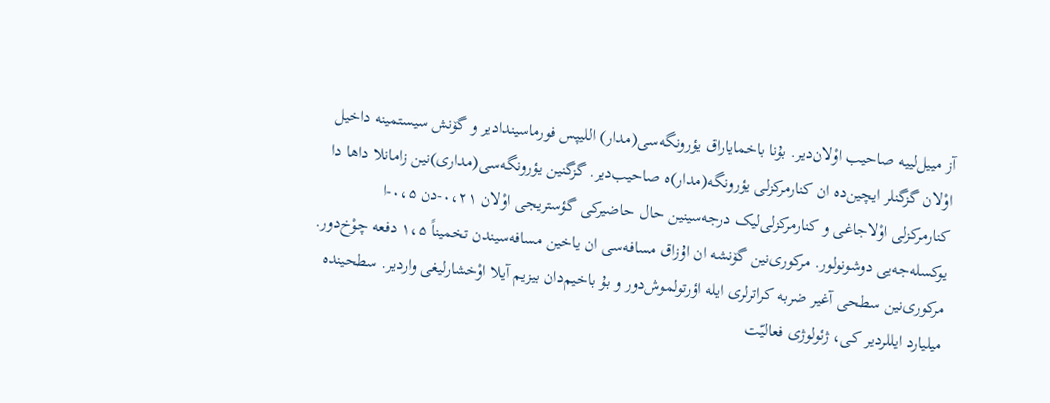آز مییل‌لییه صاحیب اوْلان‌دیر. بۇنا باخمایاراق یؤرونگه‌سی(مدار) اللیپس فورماسیندادیر و گۆنش سیستمینه داخیل اوْلان گزگنلر ایچین‌ده ان کنارمرکزلی یؤرونگه(مدار)ه صاحیب‌دیر. گزگنین یؤرونگه‌سی(مداری)نین زامانلا داها دا کنارمرکزلی اوْلاجاغی و کنارمرکزلی‌لیک درجه‌سینین حال حاضیرکی گؤستریجی اوْلان ۰،۲۱-دن ۰،۵-ا یوکسله‌جه‌یی دوشونولور. مرکوری‌نین گۆنشه ان اۇزاق مسافه‌سی ان یاخین مسافه‌سیندن تخمیناً ۱،۵ دفعه چوْخ‌دور. مرکوری‌نین سطحی آغیر ضربه کراترلری ایله اؤرتولموش‌دور و بۇ باخیم‌دان بیزیم آیلا اوْخشارلیغی واردیر. سطحینده میلیارد ایللردیر کی، ژئولوژی فعالیّت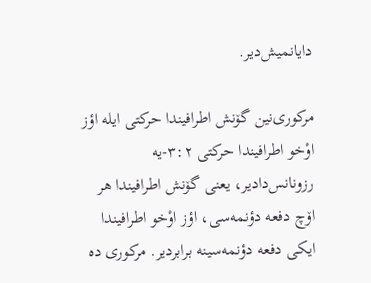دایانمیش‌دیر.

مرکوری‌نین گۆنش اطرافیندا حرکتی ایله اؤز اوْخو اطرافیندا حرکتی ۳:۲-یه رزونانس‌دادیر، یعنی گۆنش اطرافیندا هر اۆچ دفعه دؤنمه‌سی، اؤز اوْخو اطرافیندا ایکی دفعه دؤنمه‌سینه برابردیر. مرکوری ده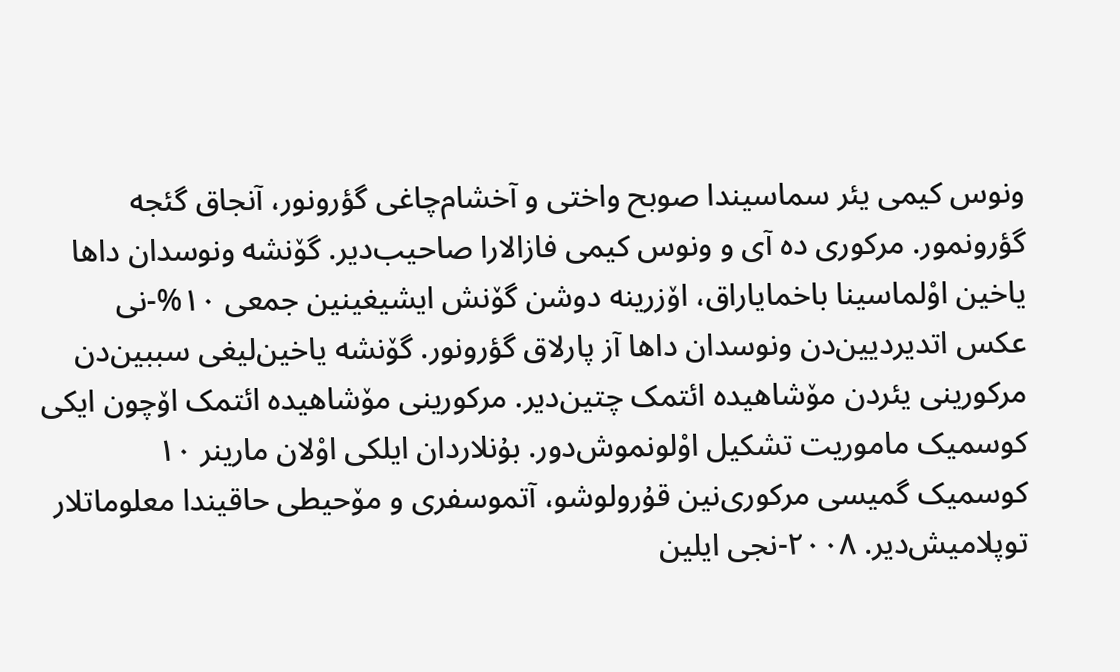ونوس کیمی یئر سماسیندا صوبح واختی و آخشام‌چاغی گؤرونور، آنجاق گئجه گؤرونمور. مرکوری ده آی و ونوس کیمی فازالارا صاحیب‌دیر. گۆنشه ونوسدان داها یاخین اوْلماسینا باخمایاراق، اۆزرینه دوشن گۆنش ایشیغینین جمعی ۱۰%-نی عکس اتدیردیین‌دن ونوسدان داها آز پارلاق گؤرونور. گۆنشه یاخین‌لیغی سببین‌دن مرکورینی یئردن مۆشاهیده ائتمک چتین‌دیر. مرکورینی مۆشاهیده ائتمک اۆچون ایکی کوسمیک ماموریت تشکیل اوْلونموش‌دور. بۇنلاردان ایلکی اوْلان مارینر ۱۰ کوسمیک گمیسی مرکوری‌نین قۇرولوشو، آتموسفری و مۆحیطی حاقیندا معلوماتلار توپلامیش‌دیر. ۲۰۰۸-نجی ایلین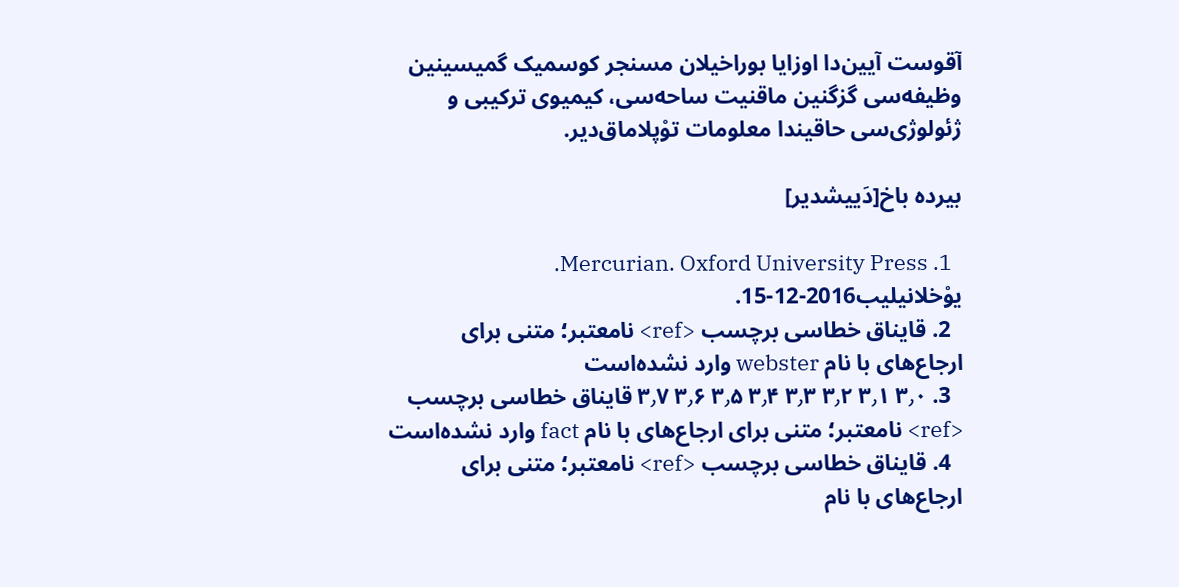آقوست آیین‌دا اوزایا بوراخیلان مسنجر کوسمیک گمیسینین وظیفه‌سی گزگنین ماقنیت ساحه‌سی، کیمیوی ترکیبی و ژئولوژی‌سی حاقیندا معلومات توْپلاماق‌دیر.

بیرده باخ[دَییشدیر]

  1. Mercurian. Oxford University Press. یوْخلانیلیب2016-12-15.
  2. قایناق خطاسی برچسب <ref> نامعتبر؛ متنی برای ارجاع‌های با نام webster وارد نشده‌است
  3. ۳٫۰ ۳٫۱ ۳٫۲ ۳٫۳ ۳٫۴ ۳٫۵ ۳٫۶ ۳٫۷ قایناق خطاسی برچسب <ref> نامعتبر؛ متنی برای ارجاع‌های با نام fact وارد نشده‌است
  4. قایناق خطاسی برچسب <ref> نامعتبر؛ متنی برای ارجاع‌های با نام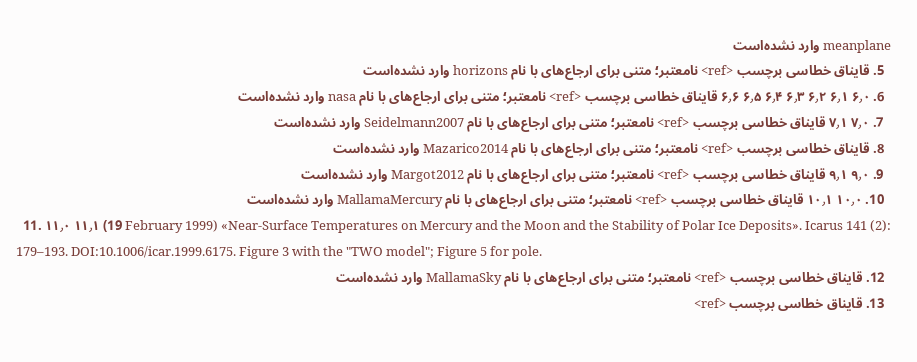meanplane وارد نشده‌است
  5. قایناق خطاسی برچسب <ref> نامعتبر؛ متنی برای ارجاع‌های با نام horizons وارد نشده‌است
  6. ۶٫۰ ۶٫۱ ۶٫۲ ۶٫۳ ۶٫۴ ۶٫۵ ۶٫۶ قایناق خطاسی برچسب <ref> نامعتبر؛ متنی برای ارجاع‌های با نام nasa وارد نشده‌است
  7. ۷٫۰ ۷٫۱ قایناق خطاسی برچسب <ref> نامعتبر؛ متنی برای ارجاع‌های با نام Seidelmann2007 وارد نشده‌است
  8. قایناق خطاسی برچسب <ref> نامعتبر؛ متنی برای ارجاع‌های با نام Mazarico2014 وارد نشده‌است
  9. ۹٫۰ ۹٫۱ قایناق خطاسی برچسب <ref> نامعتبر؛ متنی برای ارجاع‌های با نام Margot2012 وارد نشده‌است
  10. ۱۰٫۰ ۱۰٫۱ قایناق خطاسی برچسب <ref> نامعتبر؛ متنی برای ارجاع‌های با نام MallamaMercury وارد نشده‌است
  11. ۱۱٫۰ ۱۱٫۱ (19 February 1999) «Near-Surface Temperatures on Mercury and the Moon and the Stability of Polar Ice Deposits». Icarus 141 (2): 179–193. DOI:10.1006/icar.1999.6175. Figure 3 with the "TWO model"; Figure 5 for pole.
  12. قایناق خطاسی برچسب <ref> نامعتبر؛ متنی برای ارجاع‌های با نام MallamaSky وارد نشده‌است
  13. قایناق خطاسی برچسب <ref>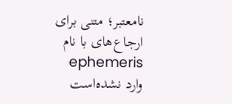نامعتبر؛ متنی برای ارجاع‌های با نام ephemeris وارد نشده‌است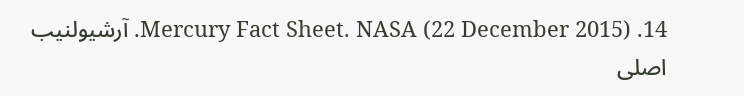14. Mercury Fact Sheet. NASA (22 December 2015). آرشیولنیب اصلی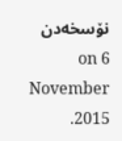نۆسخه‌دن on 6 November 2015.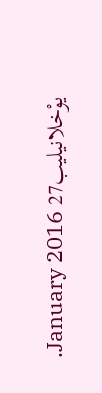یوْخلانیلیب27 January 2016.